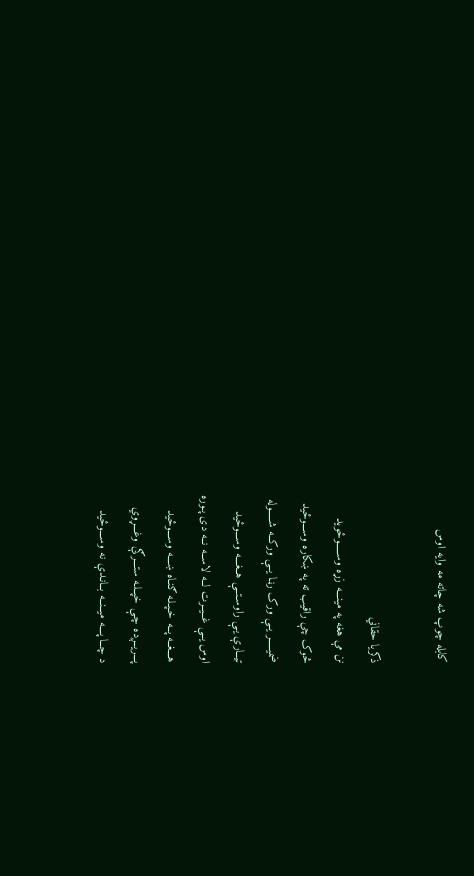کابله چوپ شه چاته مه وايه اوس

ذکريا حقاني
نن مې هغه په مینـــه زړه وســـــوځوید
څوک چې راقیب ته په ښکاره وســـوځید
ضمیـــــر یــې ورک رڼـا یــې ورکــه شـــــوله
تیــارې یـې راوسـتــې هــغـــه وســـوځید
اوس یــې غــیــرت لــه لاســه نــه دی پـوره
هـــغــه پــه خـپـلـه ګنـاه ښـــه وســـوځید
پـــریــږده چـې خپــلـه ستـــرګې وغـــړوي
د چــا پـــه میــنــه بــانـدې نه وســـوځید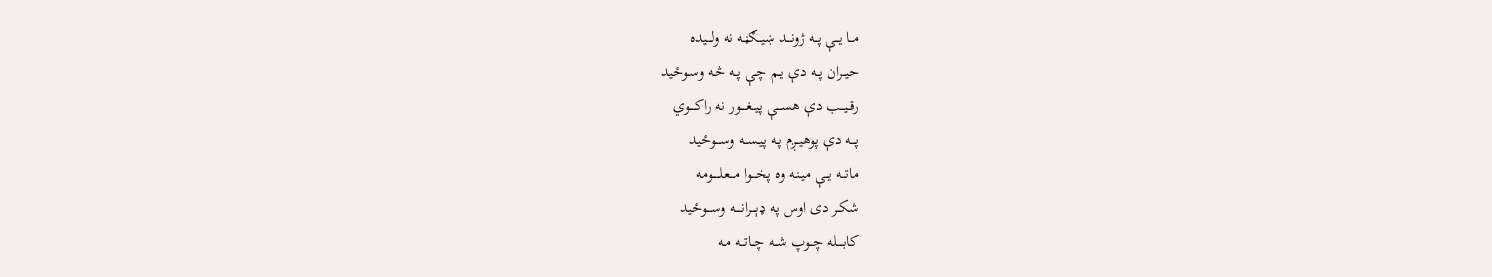مــا یــې پــه ژونـــد ښیــګڼـه نه ولـــیده
حیــران پــه دې یـم چـې پـه څـه وسـوځید
رقــیــب دې هســـې پیــغــــور نه راکــــوي
پـــه دې پوهیــږم پـه پیـســه وســـوځید
ماتــه یــې میـنـه وه پخـــوا مـــعلـــــومه
شکـر دی اوس په ډېـــرانــــه وســـوځید
کابــــله چــوپ شــه چــاتــه مـه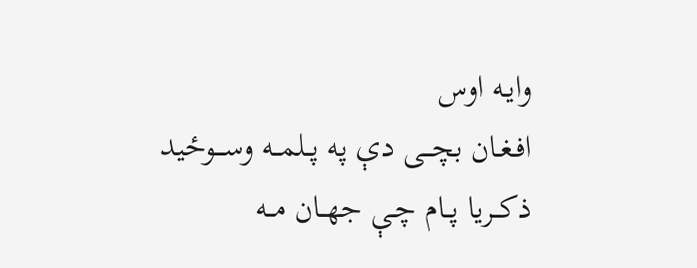وایـه اوس
افـغـان بچـــی دې په پــلمــه وســـوځید
ذکــریا پــام چـې جهــان مــه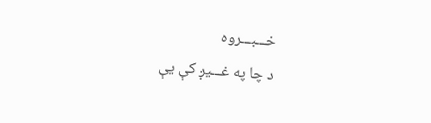خـــبـــروه
د چا په غـــیږ کې یې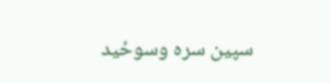سپین سره وسوځید